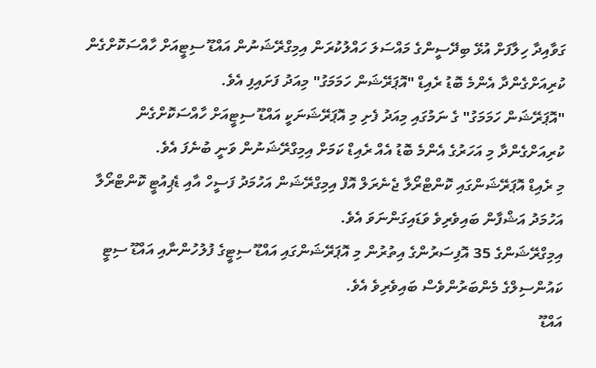ގަވާއިދާ ހިލާފަށް އުޅޭ ބިދޭސީންގެ މައްސަލަ ހައްލުކުރަން އިމިގްރޭޝަނުން އައްޑޫ ސިޓީއަށް ހާއްސަކޮށްގެން ކުރިއަށްގެންދާ އެންމެ ބޮޑު ރެއިޑް "އޮޕަރޭޝަން ހަމަމަގު" މިއަދު ފަށައިފި އެވެ.
"އޮޕަރޭޝަން ހަމަމަގު" ގެ ނަމުގައި މިއަދު ފެށި މި އޮޕަރޭޝަނަކީ އައްޑޫ ސިޓީއަށް ހާއްސަކޮށްގެން ކުރިއަށްގެންދާ މި އަހަރުގެ އެންމެ ބޮޑު އެއް ރެއިޑް ކަމަށް އިމިގްރޭޝަނުން ވަނީ ބުނެފަ އެވެ.
މި ރެއިޑް އޮޕަރޭޝަންގައި ކޮންޓްރޯލާ ޖެނެރަލް އޮފް އިމިގްރޭޝަން އަހުމަދު ފަސީހް އާއި ޑެޕިއުޓީ ކޮންޓްރޯލާ އަހުމަދު އަޝްފާން ބައިވެރިވެ ވަޑައިގަންނަވަ އެވެ.
އިމިގްރޭޝަންގެ 35 އޮފިސަރުންގެ އިތުރުން މި އޮޕަރޭޝަންގައި އައްޑޫ ސިޓީގެ ފުލުހުންނާއި އައްޑޫ ސިޓީ ކައުންސިލްގެ މެންބަރުންވެސް ބައިވެރިވެ އެވެ.
އައްޑޫ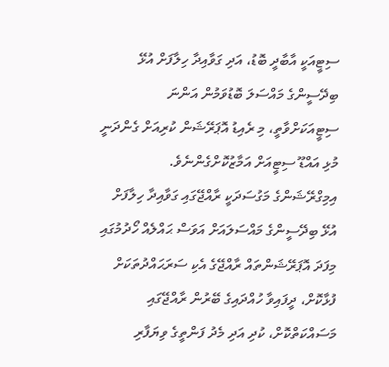ސިޓީއަކީ އާބާދީ ބޮޑު، އަދި ގަވާއިދާ ހިލާފަށް އުޅޭ ބިދޭސީންގެ މައްސަލަ ބޮޑުވަމުން އަންނަ ސިޓީއަކަށްވާތީ، މި ރެއިޑު އޮޕަރޭޝަން ކުރިއަށް ގެންދަނީ މުޅި އައްޑޫ ސިޓީއަށް އަމާޒުކޮށްގެންނެވެ.
އިމިގްރޭޝަންގެ މަގުސަދަކީ ރާއްޖޭގައި ގަވާއިދާ ހިލާފަށް އުޅޭ ބިދޭސީންގެ މައްސަލައަށް އަވަސް ޙައްލެއް ހޯދުމުގައި މިފަދަ އޮޕަރޭޝަންތައް ރާއްޖޭގެ އެކި ސަރަޙައްދުތަކަށް ފުޅާކޮށް، ދީފައިވާ ހުއްދައިގެ ބޭރުން ރާއްޖޭގައި މަސައްކަތްކޮށް، ކުދި އަދި މެދު ފަންތީގެ ވިޔަފާރި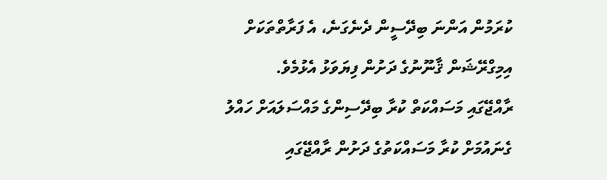ކުރަމުން އަންނަ ބިދޭސީން ދެނެގަނެ، އެ ފަރާތްތަކަށް އިމިގްރޭޝަން ޤާނޫނުގެ ދަށުން ފިޔަވަޅު އެޅުމެވެ.
ރާއްޖޭގައި މަސައްކަތް ކުރާ ބިދޭސިންގެ މައްސަލައަށް ހައްލު ގެނައުމަށް ކުރާ މަސައްކަތުގެ ދަށުން ރާއްޖޭގައި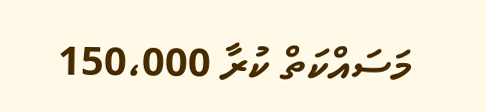މަސައްކަތް ކުރާ 150،000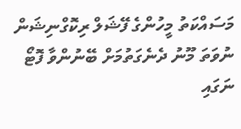މަސައްކަތު މީހުންގެ ފޭޝަލް ރިކޮގްނިޝަން ނުވަތަ މޫނު ދެނެގަތުމަށް ބޭނުންވާ ފޮޓޯ ނަގައި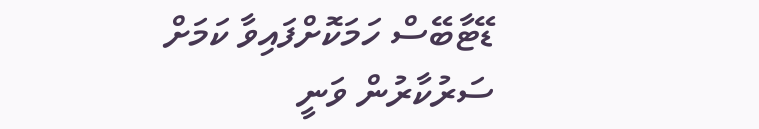ޑޭޓާބޭސް ހަމަކޮށްފައިވާ ކަމަށް ސަރުކާރުން ވަނީ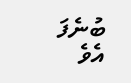ބުނެފަ އެވެ